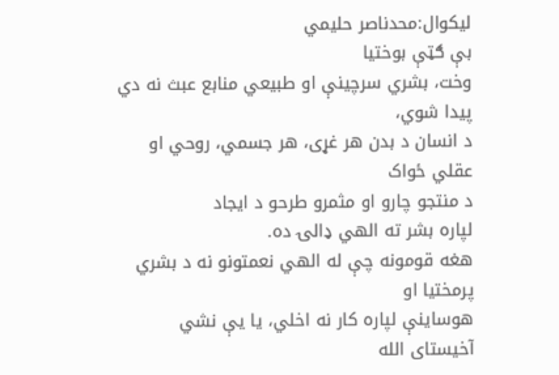لیکوال:محدناصر حلیمي
بې ګټې بوختیا
وخت، بشري سرچينې او طبيعي منابع عبث نه دي پيدا شوي،
د انسان د بدن هر غړى، هر جسمي، روحي او عقلي ځواک
د منتجو چارو او مثمرو طرحو د ايجاد
لپاره بشر ته الهي ډالۍ ده.
هغه قومونه چې له الهي نعمتونو نه د بشري پرمختيا او
هوساينې لپاره کار نه اخلي، یا یې نشي آخیستای الله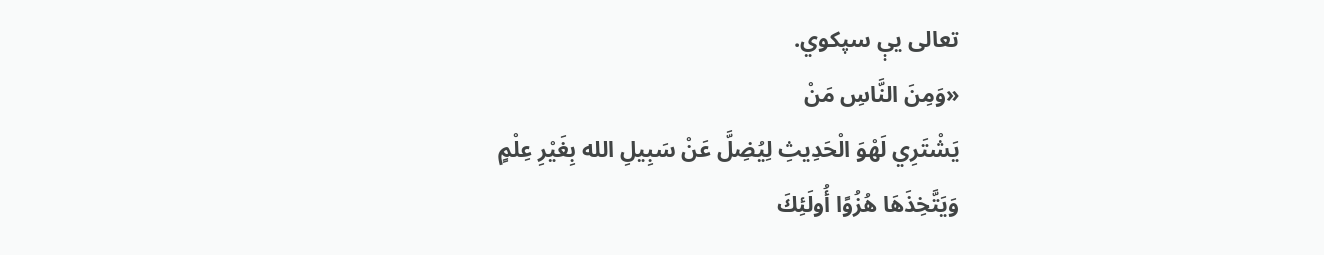تعالى یې سپکوي.
«وَمِنَ النَّاسِ مَنْ
يَشْتَرِي لَهْوَ الْحَدِيثِ لِيُضِلَّ عَنْ سَبِيلِ الله بِغَيْرِ عِلْمٍ
وَيَتَّخِذَهَا هُزُوًا أُولَئِكَ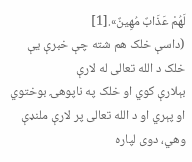لَهُمْ عَذَابٌ مُهِينٌ».[1]
(داسې خلک هم شته چې خبرې يې خلک د الله تعالی له لارې
بېلارې کوي او خلک په ناپوهۍ بوختوي او پېري او د الله تعالی پر لارې ملنډې وهي، دوی لپاره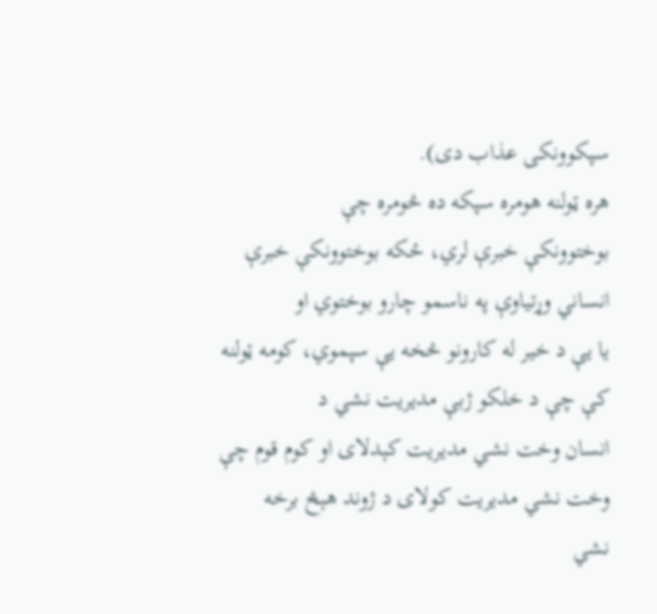سپکوونکی عذاب دی).
هره ټولنه هومره سپکه ده څومره چې
بوختوونکې خبرې لري، ځکه بوختوونکې خبرې انساني وړتیاوې په ناسمو چارو بوختوي او
یا یې د خیر له کارونو څخه یې سپموي، کومه ټولنه کې چې د خلکو ژبې مدیریت نشي د
انسان وخت نشي مدیریت کېدلای او کوم قوم چې وخت نشي مدیریت کولای د ژوند هېڅ برخه
نشي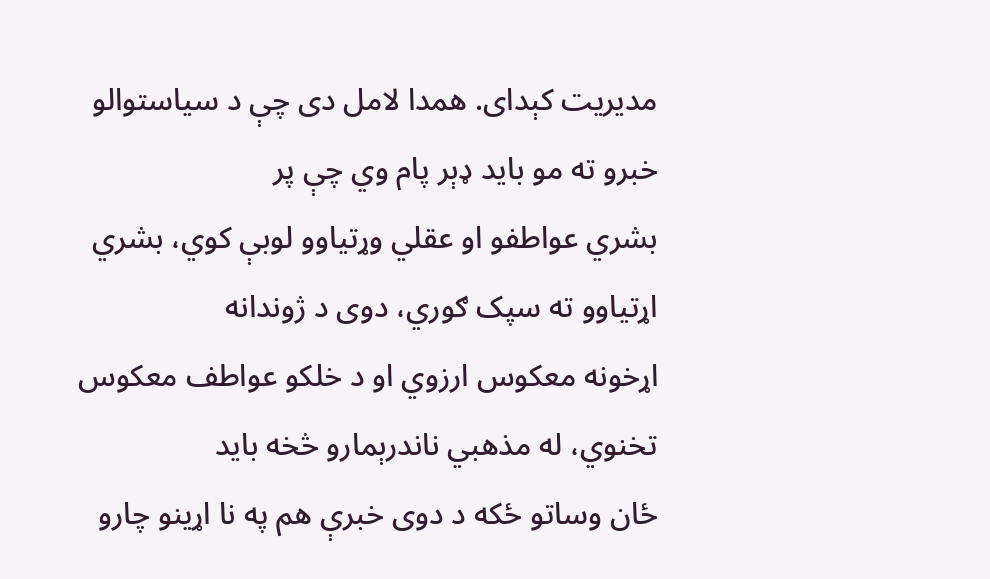مدیریت کېدای. همدا لامل دی چې د سیاستوالو خبرو ته مو باید ډېر پام وي چې پر
بشري عواطفو او عقلي وړتیاوو لوبې کوي، بشري اړتیاوو ته سپک ګوري، دوی د ژوندانه
اړخونه معکوس ارزوي او د خلکو عواطف معکوس تخنوي، له مذهبي ناندرېمارو څخه باید
ځان وساتو ځکه د دوی خبرې هم په نا اړینو چارو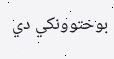بوختوونکي دي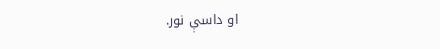او داسې نور.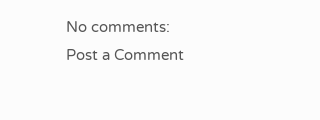No comments:
Post a Comment